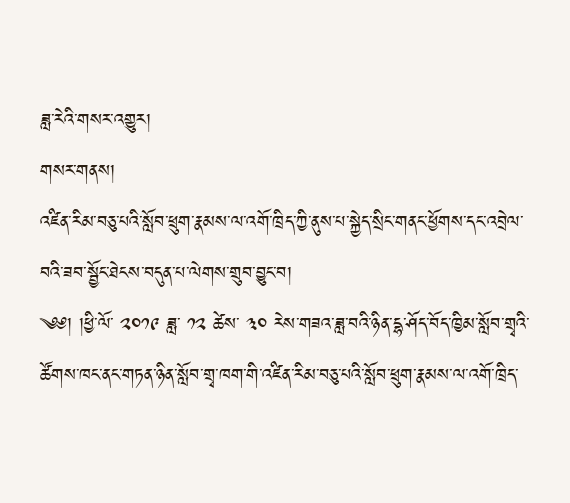ཟླ་རེའི་གསར་འགྱུར།
གསར་གནས།
འཛིན་རིམ་བཅུ་པའི་སློབ་ཕྲུག་རྣམས་ལ་འགོ་ཁྲིད་ཀྱི་ནུས་པ་སྐྱེད་སྲིང་གནང་ཕྱོགས་དང་འབྲེལ་བའི་ཟབ་སྦྱོང་ཐེངས་བདུན་པ་ལེགས་གྲུབ་བྱུང་བ།
༄༅། །ཕྱི་ལོ་ ༢༠༡༩ ཟླ་ ༡༢ ཚེས་ ༣༠ རེས་གཟའ་ཟླ་བའི་ཉིན་དྷ་ཤོད་བོད་ཁྱིམ་སློབ་གྲྭའི་ཚོགས་ཁང་ནང་གཏན་ཉིན་སློབ་གྲྭ་ཁག་གི་འཛིན་རིམ་བཅུ་པའི་སློབ་ཕྲུག་རྣམས་ལ་འགོ་ཁྲིད་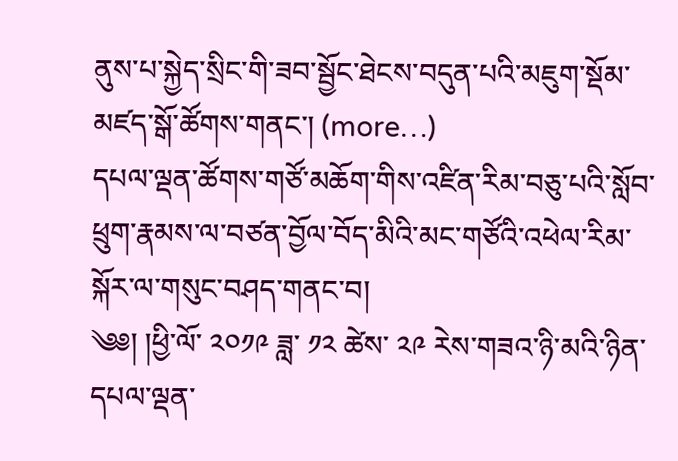ནུས་པ་སྐྱེད་སྲིང་གི་ཟབ་སྦྱོང་ཐེངས་བདུན་པའི་མཇུག་སྡོམ་མཛད་སྒོ་ཚོགས་གནང་། (more…)
དཔལ་ལྡན་ཚོགས་གཙོ་མཆོག་གིས་འཛིན་རིམ་བཅུ་པའི་སློབ་ཕྲུག་རྣམས་ལ་བཙན་བྱོལ་བོད་མིའི་མང་གཙོའི་འཕེལ་རིམ་སྐོར་ལ་གསུང་བཤད་གནང་བ།
༄༅། །ཕྱི་ལོ་ ༢༠༡༩ ཟླ་ ༡༢ ཚེས་ ༢༩ རེས་གཟའ་ཉི་མའི་ཉིན་དཔལ་ལྡན་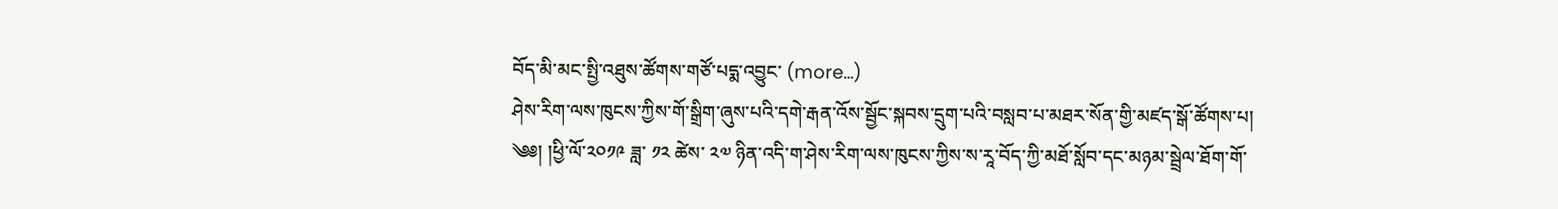བོད་མི་མང་སྤྱི་འཐུས་ཚོགས་གཙོ་པདྨ་འབྱུང་ (more…)
ཤེས་རིག་ལས་ཁུངས་ཀྱིས་གོ་སྒྲིག་ཞུས་པའི་དགེ་རྒན་འོས་སྦྱོང་སྐབས་དྲུག་པའི་བསླབ་པ་མཐར་སོན་གྱི་མཛད་སྒོ་ཚོགས་པ།
༄༅། །ཕྱི་ལོ་༢༠༡༩ ཟླ་ ༡༢ ཚེས་ ༢༧ ཉིན་འདི་ག་ཤེས་རིག་ལས་ཁུངས་ཀྱིས་ས་རཱ་བོད་ཀྱི་མཐོ་སློབ་དང་མཉམ་སྦྲེལ་ཐོག་གོ་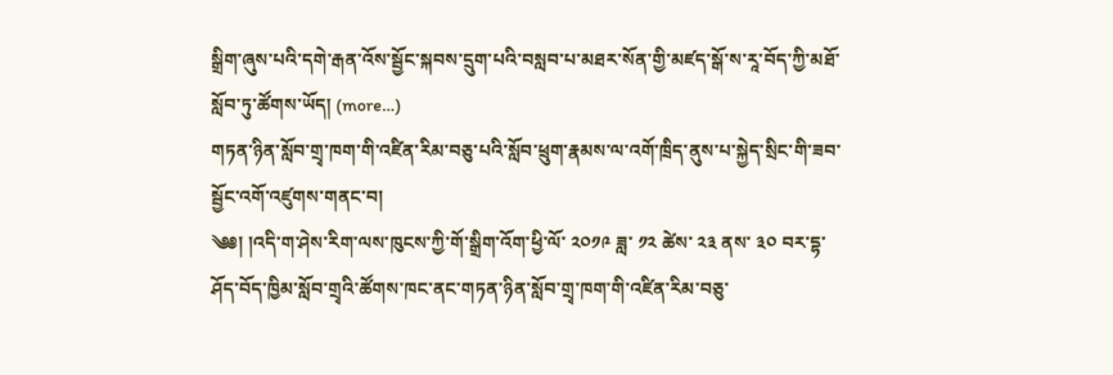སྒྲིག་ཞུས་པའི་དགེ་རྒན་འོས་སྦྱོང་སྐབས་དྲུག་པའི་བསླབ་པ་མཐར་སོན་གྱི་མཛད་སྒོ་ས་རཱ་བོད་ཀྱི་མཐོ་སློབ་ཏུ་ཚོགས་ཡོད། (more…)
གཏན་ཉིན་སློབ་གྲྭ་ཁག་གི་འཛིན་རིམ་བཅུ་པའི་སློབ་ཕྲུག་རྣམས་ལ་འགོ་ཁྲིད་ནུས་པ་སྐྱེད་སྲིང་གི་ཟབ་སྦྱོང་འགོ་འཛུགས་གནང་བ།
༄༅། །འདི་ག་ཤེས་རིག་ལས་ཁུངས་ཀྱི་གོ་སྒྲིག་འོག་ཕྱི་ལོ་ ༢༠༡༩ ཟླ་ ༡༢ ཚེས་ ༢༣ ནས་ ༣༠ བར་དྷ་ཤོད་བོད་ཁྱིམ་སློབ་གྲྭའི་ཚོགས་ཁང་ནང་གཏན་ཉིན་སློབ་གྲྭ་ཁག་གི་འཛིན་རིམ་བཅུ་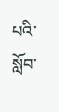པའི་སློབ་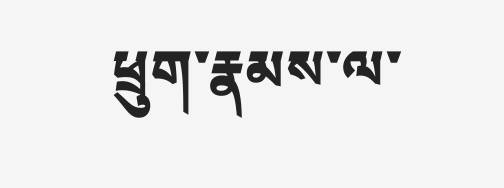ཕྲུག་རྣམས་ལ་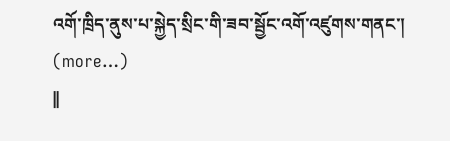འགོ་ཁྲིད་ནུས་པ་སྐྱེད་སྲིང་གི་ཟབ་སྦྱོང་འགོ་འཛུགས་གནང་། (more…)
||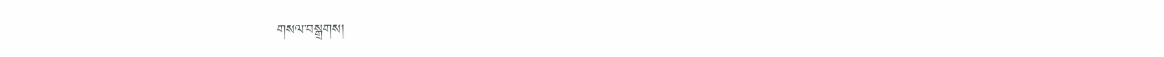གསལ་བསྒྲགས།